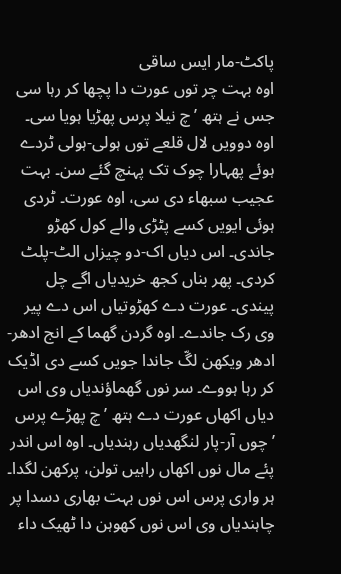پاکٹ-مار ایس ساقی
اوہ بہت چر توں عورت دا پچھا کر رہا سی جس نے ہتھ ’چ نیلا پرس پھڑیا ہویا سی۔ اوہ دوویں لال قلعے توں ہولی-ہولی ٹردے ہوئے پھہارا چوک تک پہنچ گئے سن۔ بہت عجیب سبھاء دی سی، اوہ عورت۔ ٹردی ہوئی ایویں کسے پٹڑی والے کول کھڑو جاندی۔ اس دیاں اک-دو چیزاں الٹ-پلٹ کردی۔ پھر بناں کجھ خریدیاں اگے چل پیندی۔ عورت دے کھڑوتیاں اس دے پیر وی رک جاندے۔ اوہ گردن گھما کے انج ادھر-ادھر ویکھن لگّ جاندا جویں کسے دی اڈیک کر رہا ہووے۔ سر نوں گھماؤندیاں وی اس دیاں اکھاں عورت دے ہتھ ’چ پھڑے پرس ’چوں آر-پار لنگھدیاں رہندیاں۔ اوہ اس اندر پئے مال نوں اکھاں راہیں تولن، پرکھن لگدا۔ ہر واری پرس اس نوں بہت بھاری دسدا پر چاہندیاں وی اس نوں کھوہن دا ٹھیک داء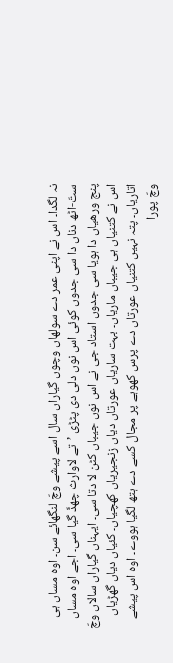نہ لگدا۔ اس نے اپنی عمر دے سولھاں وچوں گیاراں سال اسے پیشے وچّ لنگھائے سن۔ اوہ مساں ہی ستّ-اٹھ دناں دا سی جدوں کوئی اس نوں دلی دی پٹڑی ’تے لاوارث چھڈّ گیا سی۔ اجے اوہ مساں پنج ورھیاں دا ہویا سی جدوں استاد جی نے اس نوں جیباں کٹن لا دتا سی۔ ایہناں گیاراں سالاں وچّ اس نے کتنیاں ہی جیباں ماریاں۔ بہت ساریاں عورتاں دیاں زنجیریاں کھچیاں۔ کئیاں دیاں گھڑیاں اتاریاں۔ پتہ نہیں کتنیاں عورتاں دے پرس کھوہے پر مجال کسے دے ہتھ لگیا ہووے۔ اوہ اس پیشے وچّ پورا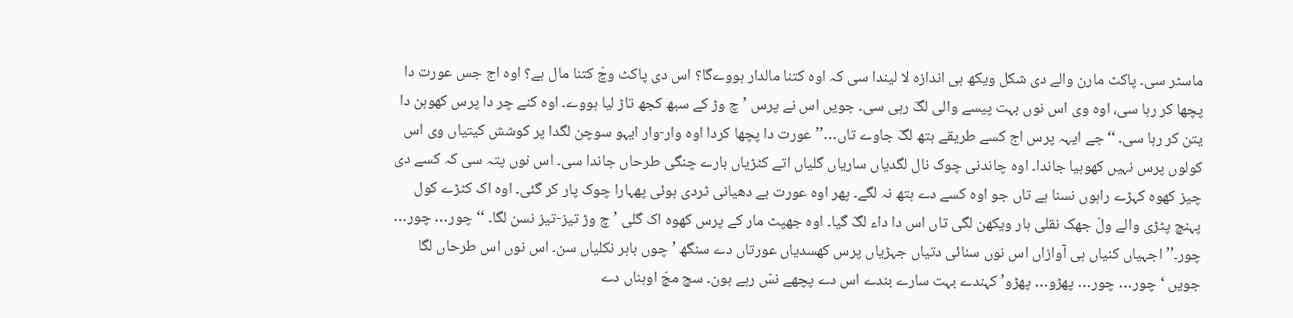ماسٹر سی۔ پاکٹ مارن والے دی شکل ویکھ ہی اندازہ لا لیندا سی کہ اوہ کتنا مالدار ہووےگا؟ اس دی پاکٹ وچّ کتنا مال ہے؟ اوہ اج جس عورت دا پچھا کر رہا سی، اوہ وی اس نوں بہت پیسے والی لگّ رہی سی۔ جویں اس نے پرس ’چ وڑ کے سبھ کجھ تاڑ لیا ہووے۔ اوہ کنے چر دا پرس کھوہن دا یتن کر رہا سی۔ ‘‘جے ایہہ پرس اج کسے طریقے ہتھ لگّ جاوے تاں…’’ عورت دا پچھا کردا اوہ وار-وار ایہو سوچن لگدا پر کوشش کیتیاں وی اس کولوں پرس نہیں کھوہیا جاندا۔ اوہ چاندنی چوک نال لگدیاں ساریاں گلیاں اتے کٹڑیاں بارے چنگی طرحاں جاندا سی۔ اس نوں پتہ سی کہ کسے دی چیز کھوہ کہڑے راہوں نسنا ہے تاں جو اوہ کسے دے ہتھ نہ لگے۔ پھر اوہ عورت بے دھیانی ٹردی ہوئی پھہارا چوک پار کر گئی۔ اوہ اک کٹڑے کول پہنچ پٹڑی والے ولّ جھک نقلی ہار ویکھن لگی تاں اس دا داء لگّ گیا۔ اوہ جھپٹ مار کے پرس کھوہ اک گلی ’چ وڑ تیز-تیز نسن لگا۔ ‘‘چور… چور… چور۔’’ اجہیاں کنیاں ہی آوازاں اس نوں سنائی دتیاں جہڑیاں پرس کھسدیاں عورتاں دے سنگھ ’چوں باہر نکلیاں سن۔ اس نوں اس طرحاں لگا جویں ‘چور… چور… پھڑو… پھڑو’ کہندے بہت سارے بندے اس دے پچھے نسّ رہے ہون۔ سچ مچّ اوہناں دے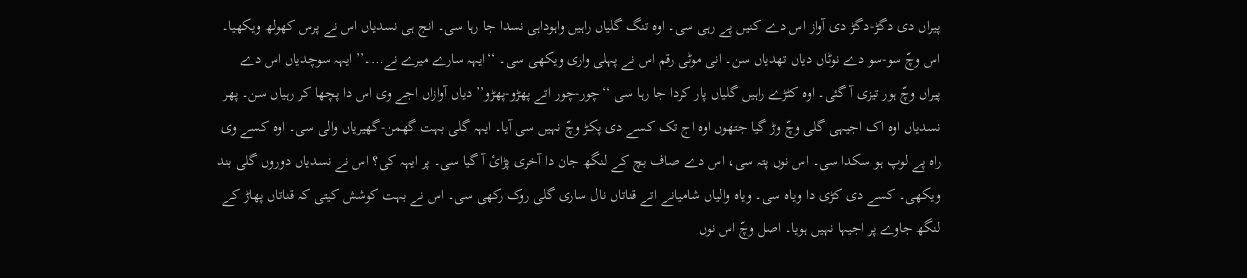پیراں دی دگڑ-دگڑ دی آواز اس دے کنیں پے رہی سی۔ اوہ تنگ گلیاں راہیں واہوداہی نسدا جا رہا سی۔ انج ہی نسدیاں اس نے پرس کھولھ ویکھیا۔ اس وچّ سو-سو دے نوٹاں دیاں تھدیاں سن۔ انی موٹی رقم اس نے پہلی واری ویکھی سی۔ ‘‘ایہہ سارے میرے نے…۔’’ ایہہ سوچدیاں اس دے پیراں وچّ ہور تیزی آ گئی۔ اوہ کٹڑے راہیں گلیاں پار کردا جا رہا سی ‘‘چور-چور اتے پھڑو-پھڑو’’ دیاں آوازاں اجے وی اس دا پچھا کر رہیاں سن۔ پھر نسدیاں اوہ اک اجیہی گلی وچّ وڑ گیا جتھوں اوہ اج تک کسے دی پکڑ وچّ نہیں سی آیا۔ ایہہ گلی بہت گھمن-گھیریاں والی سی۔ اوہ کسے وی راہ پے لوپ ہو سکدا سی۔ اس نوں پتہ سی، اس دے صاف بچ کے لنگھ جان دا آخری پڑائ آ گیا سی۔ پر ایہہ کی؟ اس نے نسدیاں دوروں گلی بند ویکھی۔ کسے دی کڑی دا ویاہ سی۔ ویاہ والیاں شامیانے اتے قناتاں نال ساری گلی روک رکھی سی۔ اس نے بہت کوشش کیتی کہ قناتاں پھاڑ کے لنگھ جاوے پر اجیہا نہیں ہویا۔ اصل وچّ اس نوں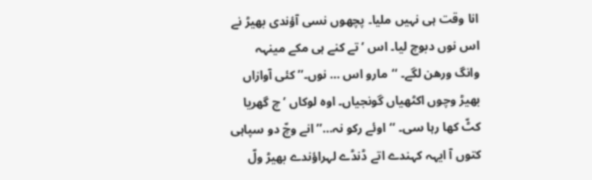انا وقت ہی نہیں ملیا۔ پچھوں نسی آؤندی بھیڑ نے اس نوں دبوچ لیا۔ اس ’تے کنے ہی مکے مینہہ وانگ ورھن لگے۔ ‘‘مارو اس … نوں۔’’ کئی آوازاں بھیڑ وچوں اکٹھیاں گونجیاں۔ اوہ لوکاں ’چ گھریا کٹّ کھا رہا سی۔ ‘‘اوئے رکو نہ…’’ انے وچّ دو سپاہی کتوں آ ایہہ کہندے اتے ڈنڈے لہراؤندے بھیڑ ولّ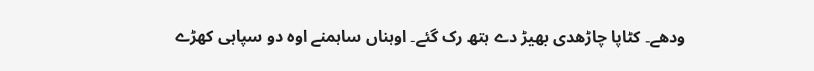ودھے۔ کٹاپا چاڑھدی بھیڑ دے ہتھ رک گئے۔ اوہناں ساہمنے اوہ دو سپاہی کھڑے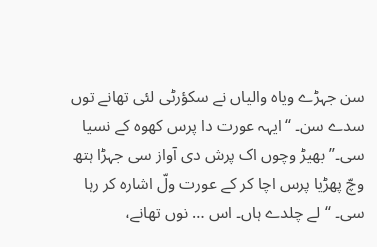سن جہڑے ویاہ والیاں نے سکؤرٹی لئی تھانے توں سدے سن۔ ‘‘ایہہ عورت دا پرس کھوہ کے نسیا سی۔’’ بھیڑ وچوں اک پرش دی آواز سی جہڑا ہتھ وچّ پھڑیا پرس اچا کر کے عورت ولّ اشارہ کر رہا سی۔ ‘‘لے چلدے ہاں۔ اس … نوں تھانے،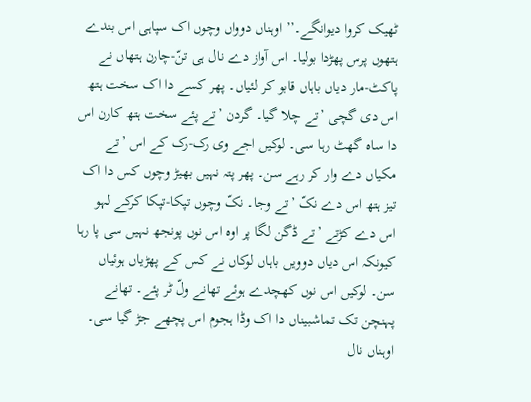ٹھیک کروا دیوانگے۔’’ اوہناں دوواں وچوں اک سپاہی اس بندے ہتھوں پرس پھڑدا بولیا۔ اس آواز دے نال ہی تنّ-چارن ہتھاں نے پاکٹ-مار دیاں باہاں قابو کر لئیاں۔ پھر کسے دا اک سخت ہتھ اس دی گچی ’تے چلا گیا۔ گردن ’تے پئے سخت ہتھ کارن اس دا ساہ گھٹ رہا سی۔ لوکیں اجے وی رک-رک کے اس ’تے مکیاں دے وار کر رہے سن۔ پھر پتہ نہیں بھیڑ وچوں کس دا اک تیز ہتھ اس دے نکّ ’تے وجا۔ نکّ وچوں تپکا-تپکا کرکے لہو اس دے کڑتے ’تے ڈگن لگا پر اوہ اس نوں پونجھ نہیں سی پا رہا کیونکہ اس دیاں دوویں باہاں لوکاں نے کس کے پھڑیاں ہوئیاں سن۔ لوکیں اس نوں کھچدے ہوئے تھانے ولّ ٹر پئے۔ تھانے پہنچن تک تماشبیناں دا اک وڈا ہجوم اس پچھے جڑ گیا سی۔ اوہناں نال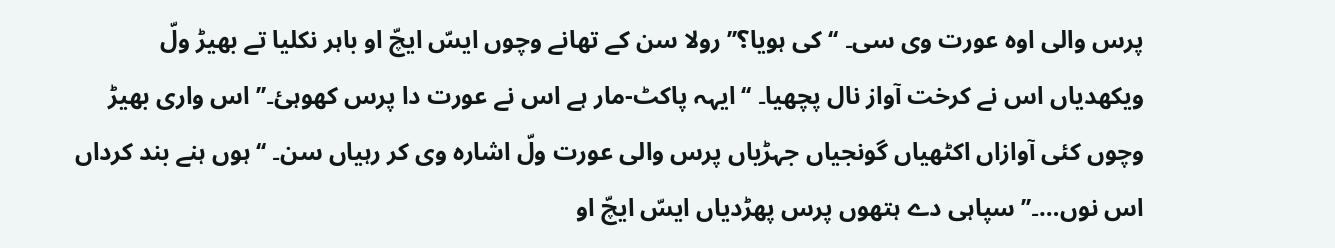پرس والی اوہ عورت وی سی۔ ‘‘کی ہویا؟’’ رولا سن کے تھانے وچوں ایسّ ایچّ او باہر نکلیا تے بھیڑ ولّ ویکھدیاں اس نے کرخت آواز نال پچھیا۔ ‘‘ایہہ پاکٹ-مار ہے اس نے عورت دا پرس کھوہئ۔’’ اس واری بھیڑ وچوں کئی آوازاں اکٹھیاں گونجیاں جہڑیاں پرس والی عورت ولّ اشارہ وی کر رہیاں سن۔ ‘‘ہوں ہنے بند کرداں اس نوں…۔’’ سپاہی دے ہتھوں پرس پھڑدیاں ایسّ ایچّ او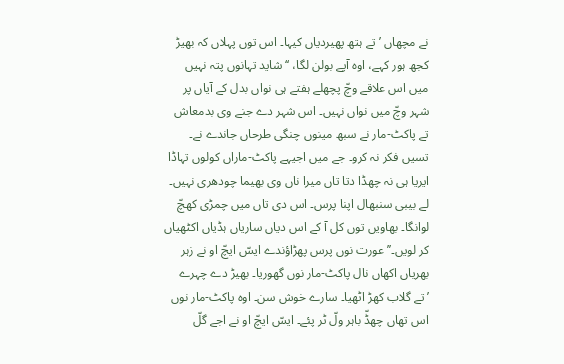نے مچھاں ’تے ہتھ پھیردیاں کیہا۔ اس توں پہلاں کہ بھیڑ کجھ ہور کہے، اوہ آپے بولن لگا، ‘‘شاید تہانوں پتہ نہیں میں اس علاقے وچّ پچھلے ہفتے ہی نواں بدل کے آیاں پر شہر وچّ میں نواں نہیں۔ اس شہر دے جنے وی بدمعاش تے پاکٹ-مار نے سبھ مینوں چنگی طرحاں جاندے نے۔ تسیں فکر نہ کرو۔ جے میں اجیہے پاکٹ-ماراں کولوں تہاڈا ایریا ہی نہ چھڈا دتا تاں میرا ناں وی بھیما چودھری نہیں۔ لے بیبی سنبھال اپنا پرس۔ اس دی تاں میں چمڑی کھچّ لوانگا۔ بھاویں توں کل آ کے اس دیاں ساریاں ہڈیاں اکٹھیاں کر لویں۔’’ عورت نوں پرس پھڑاؤندے ایسّ ایچّ او نے زہر بھریاں اکھاں نال پاکٹ-مار نوں گھوریا۔ بھیڑ دے چہرے ’تے گلاب کھڑ اٹھیا۔ سارے خوش سن۔ اوہ پاکٹ-مار نوں اس تھاں چھڈّ باہر ولّ ٹر پئے۔ ایسّ ایچّ او نے اجے گلّ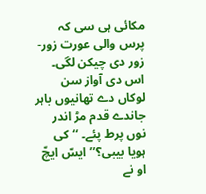مکائی ہی سی کہ پرس والی عورت زور-زور دی چیکن لگی۔ اس دی آواز سن لوکاں دے تھانیوں باہر جاندے قدم مڑ اندر نوں پرط پئے۔ ‘‘کی ہویا بیبی؟’’ ایسّ ایچّ او نے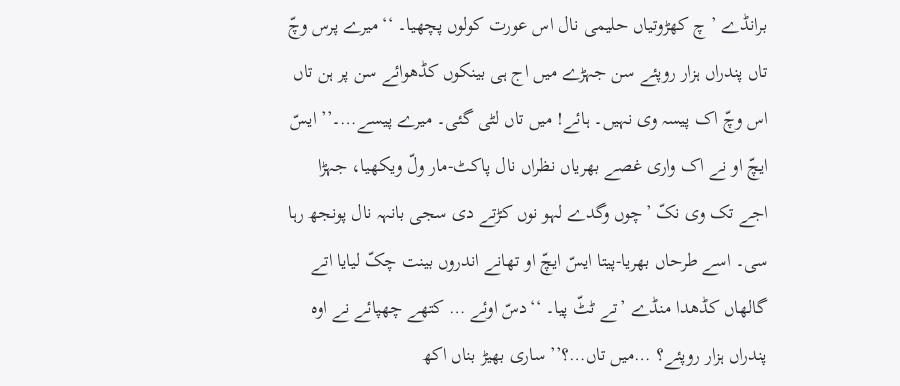برانڈے ’چ کھڑوتیاں حلیمی نال اس عورت کولوں پچھیا۔ ‘‘میرے پرس وچّ تاں پندراں ہزار روپئے سن جہڑے میں اج ہی بینکوں کڈھوائے سن پر ہن تاں اس وچّ اک پیسہ وی نہیں۔ ہائے! میں تاں لٹی گئی۔ میرے پیسے…۔’’ ایسّ ایچّ او نے اک واری غصے بھریاں نظراں نال پاکٹ-مار ولّ ویکھیا، جہڑا اجے تک وی نکّ ’چوں وگدے لہو نوں کڑتے دی سجی بانہہ نال پونجھ رہا سی۔ اسے طرحاں بھریا-پیتا ایسّ ایچّ او تھانے اندروں بینت چکّ لیایا اتے گالھاں کڈھدا منڈے ’تے ٹٹّ پیا۔ ‘‘دسّ اوئے … کتھے چھپائے نے اوہ پندراں ہزار روپئے؟ …میں تاں…؟’’ ساری بھیڑ بناں اکھ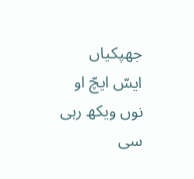جھپکیاں ایسّ ایچّ او نوں ویکھ رہی سی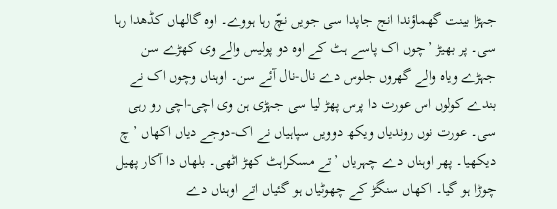جہڑا بینت گھماؤندا انج جاپدا سی جویں نچّ رہا ہووے۔ اوہ گالھاں کڈھدا رہا سی۔ پر بھیڑ ’چوں اک پاسے ہٹ کے اوہ دو پولیس والے وی کھڑے سن جہڑے ویاہ والے گھروں جلوس دے نال-نال آئے سن۔ اوہناں وچوں اک نے بندے کولوں اس عورت دا پرس پھڑ لیا سی جہڑی ہن وی اچی-اچی رو رہی سی۔ عورت نوں روندیاں ویکھ دوویں سپاہیاں نے اک-دوجے دیاں اکھاں ’چ دیکھیا۔ پھر اوہناں دے چہریاں ’تے مسکراہٹ کھڑ اٹھی۔ بلھاں دا آکار پھیل چوڑا ہو گیا۔ اکھاں سنگڑ کے چھوٹیاں ہو گئیاں اتے اوہناں دے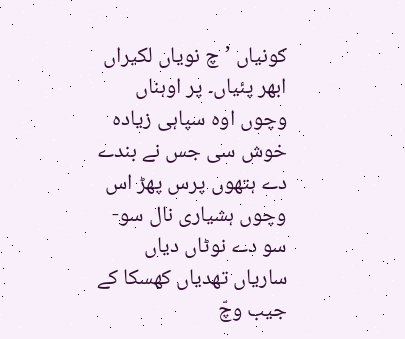کونیاں ’چ نویاں لکیراں ابھر پئیاں۔ پر اوہناں وچوں اوہ سپاہی زیادہ خوش سی جس نے بندے دے ہتھوں پرس پھڑ اس وچوں ہشیاری نال سو-سو دے نوٹاں دیاں ساریاں تھدیاں کھسکا کے جیب وچّ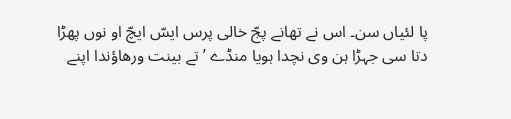پا لئیاں سن۔ اس نے تھانے پجّ خالی پرس ایسّ ایچّ او نوں پھڑا دتا سی جہڑا ہن وی نچدا ہویا منڈے ’تے بینت ورھاؤندا اپنے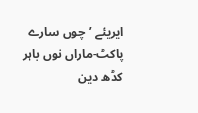ایریئے ’چوں سارے پاکٹ-ماراں نوں باہر کڈھ دین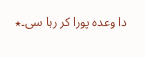دا وعدہ پورا کر رہا سی۔٭